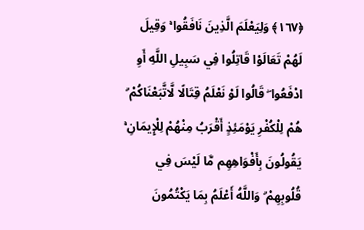﴿١٦٧﴾ وَلِيَعْلَمَ الَّذِينَ نَافَقُوا ۚ وَقِيلَ لَهُمْ تَعَالَوْا قَاتِلُوا فِي سَبِيلِ اللَّهِ أَوِ ادْفَعُوا ۖ قَالُوا لَوْ نَعْلَمُ قِتَالًا لَّاتَّبَعْنَاكُمْ ۗ هُمْ لِلْكُفْرِ يَوْمَئِذٍ أَقْرَبُ مِنْهُمْ لِلْإِيمَانِ ۚ يَقُولُونَ بِأَفْوَاهِهِم مَّا لَيْسَ فِي قُلُوبِهِمْ ۗ وَاللَّهُ أَعْلَمُ بِمَا يَكْتُمُونَ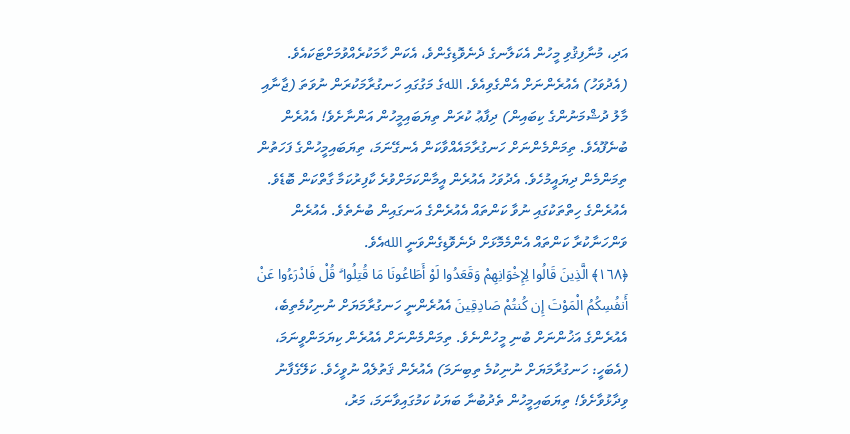އަދި، މުނާފިޤުވި މީހުން އެކަލާނގެ ދެނެވޮޑިގެންވެ، އެކަން ހާމަކުރެއްވުމަށްޓަކައެވެ. (އެދުވަހު) އެއުރެންނަށް އެންގެވިއެވެ. اللهގެ މަގުގައި ހަނގުރާމަކުރަން ނުވަތަ (ޖާނާއި މާލު ދުޝްމަނުންގެ ކިބައިން) ދިފާޢު ކުރަން ތިޔަބައިމީހުން އަންނާށެވެ! އެއުރެން ބުނެފޫއެވެ. ތިމަންމެންނަށް ހަނގުރާމައެއްވާކަން އެނގޭނަމަ، ތިޔަބައިމީހުންގެ ފަހަތުން ތިމަންމެން ދިޔައީމުހެވެ. އެދުވަހު އެއުރެން އީމާންކަމަށްވުރެ ކާފިރުކަމާ ގާތްކަން ބޮޑެވެ. އެއުރެންގެ ހިތްތަކުގައި ނުވާ ކަންތައް އެއުރެންގެ އަނގައިން ބުނެތެވެ. އެއުރެން ވަންހަނާކުރާ ކަންތައް އެންމެމޮޅަށް ދެނެވޮޑިގެންވަނީ اللهއެވެ.
﴿١٦٨﴾ الَّذِينَ قَالُوا لِإِخْوَانِهِمْ وَقَعَدُوا لَوْ أَطَاعُونَا مَا قُتِلُوا ۗ قُلْ فَادْرَءُوا عَنْ أَنفُسِكُمُ الْمَوْتَ إِن كُنتُمْ صَادِقِينَ އެއުރެންނީ ހަނގުރާމަޔަށް ނުނިކުމެތިބެ، އެއުރެންގެ އަޚުންނަށް ބުނި މީހުންނެވެ. ތިމަންމެންނަށް އެއުރެން ކިޔަމަންވީނަމަ، (އެބަހީ: ހަނގުރާމަޔަށް ނުނިކުމެ ތިބިނަމަ) އެއުރެން ޤަތުލެއް ނުވީހެވެ. ކަލޭގެފާނު ވިދާޅުވާށެވެ! ތިޔަބައިމީހުން ތެދުބުނާ ބަޔަކު ކަމުގައިވާނަމަ، މަރު،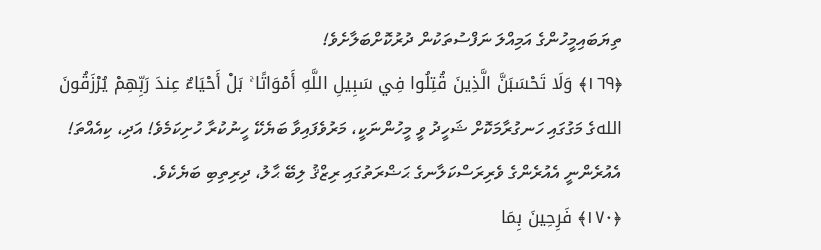ތިޔަބައިމީހުންގެ އަމިއްލަ ނަފްސުތަކުން ދުރުކޮށްބަލާށެވެ!
﴿١٦٩﴾ وَلَا تَحْسَبَنَّ الَّذِينَ قُتِلُوا فِي سَبِيلِ اللَّهِ أَمْوَاتًا ۚ بَلْ أَحْيَاءٌ عِندَ رَبِّهِمْ يُرْزَقُونَ اللهގެ މަގުގައި ހަނގުރާމަކޮށް ޝަހީދު ވީ މީހުންނަކީ، މަރުވެފައިވާ ބަޔެކޭ ހީނުކުރާ ހުށިކަމެވެ! އަދި، ކިއެއްތަ! އެއުރެންނީ އެއުރެންގެ ވެރިރަސްކަލާނގެ ޙަޟްރަތުގައި ރިޒްޤު ލިބޭ ޙާލު، ދިރިތިބި ބަޔެކެވެ.
﴿١٧٠﴾ فَرِحِينَ بِمَا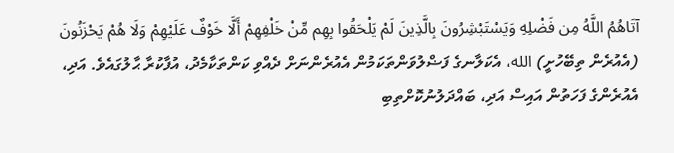آتَاهُمُ اللَّهُ مِن فَضْلِهِ وَيَسْتَبْشِرُونَ بِالَّذِينَ لَمْ يَلْحَقُوا بِهِم مِّنْ خَلْفِهِمْ أَلَّا خَوْفٌ عَلَيْهِمْ وَلَا هُمْ يَحْزَنُونَ (އެއުރެން ތިބޭހުށީ) الله، އެކަލާނގެ ފަޟްލުވަންތަކަމުން އެއުރެންނަށް ދެއްވި ކަންތަކާމެދު، އުފާކުރާ ޙާލުގައެވެ. އަދި، އެއުރެންގެ ފަހަތުން އައިސް އަދި، ބައްދަލުނުކޮށްތިބި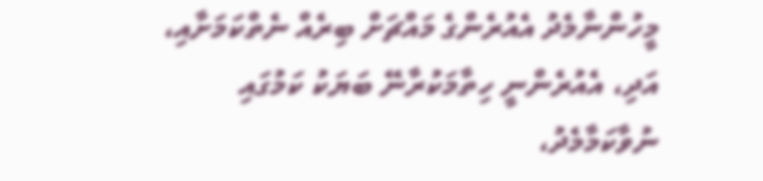މީހުންނާމެދު އެއުރެންގެ މައްޗަށް ބިރެއް ނެތްކަމަށާއި، އަދި، އެއުރެންނީ ހިތާމަކުރާނޭ ބަޔަކު ކަމުގައި ނުވާކަމާމެދު،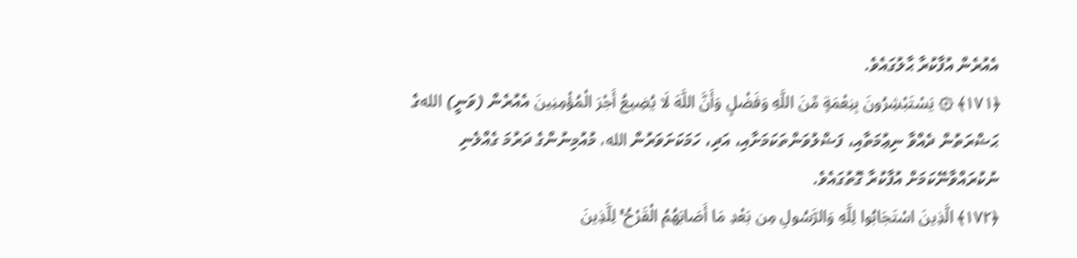އެއުރެން އުފާކުރާ ޙާލުގައެވެ.
﴿١٧١﴾ ۞ يَسْتَبْشِرُونَ بِنِعْمَةٍ مِّنَ اللَّهِ وَفَضْلٍ وَأَنَّ اللَّهَ لَا يُضِيعُ أَجْرَ الْمُؤْمِنِينَ އެއުރެން (ވަނީ) اللهގެ ޙަޟްރަތުން ދެއްވާ ނިޢުމަތާއި، ފަޟްލުވަންތަކަމަށާއި، އަދި، ހަމަކަށަވަރުން الله، މުއުމިނުންގެ ދަރުމަ ގެއްލެނި ނުކުރައްވާނޭކަމަށް އުފާކުރާ ގޮތުގައެވެ.
﴿١٧٢﴾ الَّذِينَ اسْتَجَابُوا لِلَّهِ وَالرَّسُولِ مِن بَعْدِ مَا أَصَابَهُمُ الْقَرْحُ ۚ لِلَّذِينَ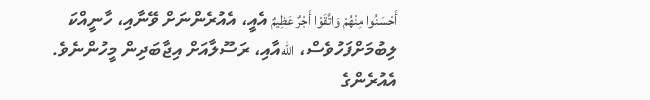أَحْسَنُوا مِنْهُمْ وَاتَّقَوْا أَجْرٌ عَظِيمٌ އެއީ، އެއުރެންނަށް ވޭނާއި، ހާނީއްކަ ލިބުމަށްފަހުވެސް، اللهއާއި، ރަސޫލާއަށް އިޖާބަދިން މީހުންނެވެ. އެއުރެންގެ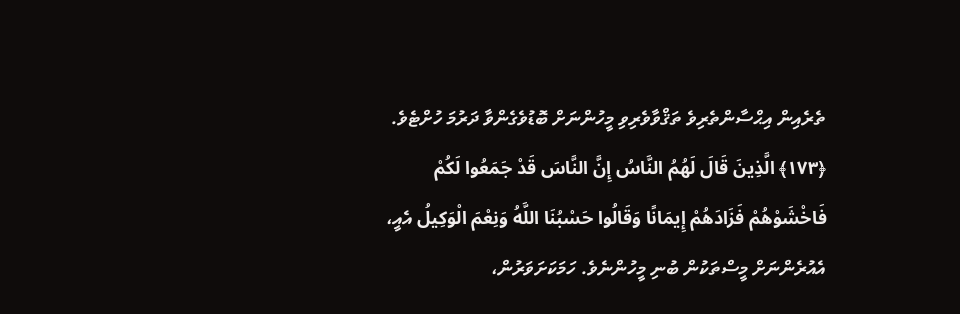ތެރެއިން އިޙްސާންތެރިވެ ތަޤްވާވެރިވި މީހުންނަށް ބޮޑުވެގެންވާ ދަރުމަ ހުށްޓެވެ.
﴿١٧٣﴾ الَّذِينَ قَالَ لَهُمُ النَّاسُ إِنَّ النَّاسَ قَدْ جَمَعُوا لَكُمْ فَاخْشَوْهُمْ فَزَادَهُمْ إِيمَانًا وَقَالُوا حَسْبُنَا اللَّهُ وَنِعْمَ الْوَكِيلُ އެއީ، އެއުރެންނަށް މީސްތަކުން ބުނި މީހުންނެވެ. ހަމަކަށަވަރުން،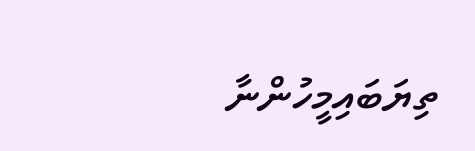ތިޔަބައިމީހުންނާ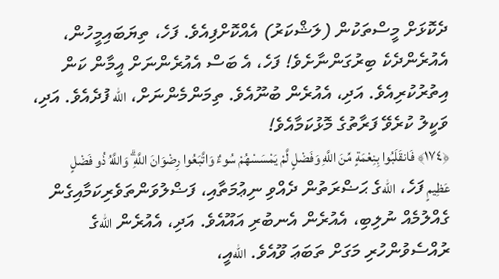ދެކޮޅަށް މީސްތަކުން (ލަޝްކަރު) އެއްކޮށްފިއެވެ. ފަހެ، ތިޔަބައިމީހުން، އެއުރެންދެކެ ބިރުގަންނާށެވެ! ފަހެ، އެ ބަސް އެއުރެންނަށް އީމާން ކަން އިތުރުކުރިއެވެ. އަދި، އެއުރެން ބުނޫއެވެ. ތިމަންމެންނަށް، الله ފުދެއެވެ. އަދި، ވަކީލު ކުރެވޭ ފަރާތުގެ މޮޅުކަމާއެވެ!
﴿١٧٤﴾ فَانقَلَبُوا بِنِعْمَةٍ مِّنَ اللَّهِ وَفَضْلٍ لَّمْ يَمْسَسْهُمْ سُوءٌ وَاتَّبَعُوا رِضْوَانَ اللَّهِ ۗ وَاللَّهُ ذُو فَضْلٍ عَظِيمٍ ފަހެ، اللهގެ ޙަޟްރަތުން ދެއްވި ނިޢުމަތާއި، ފަޟްލުވަންތަވެރިކަމާއިގެން ގެއްލުމެއް ނުލިބި، އެއުރެން އެނބުރި އައޫއެވެ. އަދި، އެއުރެން اللهގެ ރުއްސެވުންހުރި މަގަށް ތަބަޢަ ވޫއެވެ. اللهއީ،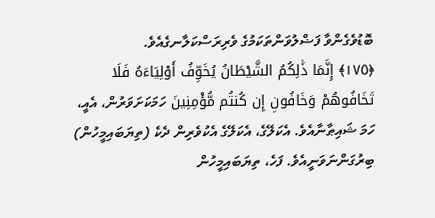ބޮޑުވެގެންވާ ފަޟްލުވަންތަކަމުގެ ވެރިރަސްކަލާނގެއެވެ.
﴿١٧٥﴾ إِنَّمَا ذَٰلِكُمُ الشَّيْطَانُ يُخَوِّفُ أَوْلِيَاءَهُ فَلَا تَخَافُوهُمْ وَخَافُونِ إِن كُنتُم مُّؤْمِنِينَ ހަމަކަށަވަރުން، އެއީ، ހަމަ ޝައިޠާނާއެވެ. އެކަލޭގެ، އެކަލޭގެ އެކުވެރިން ދެކެ (ތިޔަބައިމީހުން) ބިރުގަންނަވަނީއެވެ. ފަހެ، ތިޔަބައިމީހުން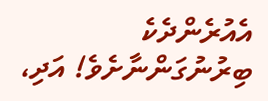އެއުރެންދެކެ ބިރުނުގަންނާށެވެ! އަދި،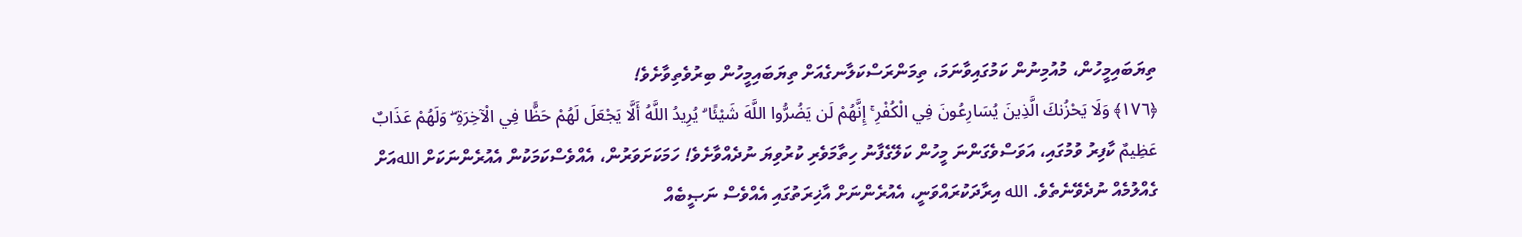ތިޔަބައިމީހުން، މުއުމިނުން ކަމުގައިވާނަމަ، ތިމަންރަސްކަލާނގެއަށް ތިޔަބައިމީހުން ބިރުވެތިވާށެވެ!
﴿١٧٦﴾ وَلَا يَحْزُنكَ الَّذِينَ يُسَارِعُونَ فِي الْكُفْرِ ۚ إِنَّهُمْ لَن يَضُرُّوا اللَّهَ شَيْئًا ۗ يُرِيدُ اللَّهُ أَلَّا يَجْعَلَ لَهُمْ حَظًّا فِي الْآخِرَةِ ۖ وَلَهُمْ عَذَابٌ عَظِيمٌ ކާފިރު ވުމުގައި، އަވަސްވެގަންނަ މީހުން ކަލޭގެފާނު ހިތާމަވެރި ކުރުވިޔަ ނުދެއްވާށެވެ! ހަމަކަށަވަރުން، އެއްވެސްކަމަކުން އެއުރެންނަކަށް اللهއަށް ގެއްލުމެއް ނުދެވޭނެތެވެ. الله އިރާދަކުރައްވަނީ، އެއުރެންނަށް އާޚިރަތުގައި އެއްވެސް ނަޞީބެއް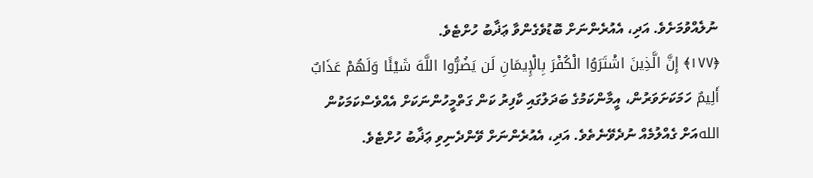ނުލެއްވުމަށެވެ. އަދި، އެއުރެންނަށް ބޮޑުވެގެންވާ ޢަޛާބު ހުށްޓެވެ.
﴿١٧٧﴾ إِنَّ الَّذِينَ اشْتَرَوُا الْكُفْرَ بِالْإِيمَانِ لَن يَضُرُّوا اللَّهَ شَيْئًا وَلَهُمْ عَذَابٌ أَلِيمٌ ހަމަކަށަވަރުން، އީމާންކަމުގެ ބަދަލުގައި ކާފިރު ކަން ގަތްމީހުންނަކަށް އެއްވެސްކަމަކުން اللهއަށް ގެއްލުމެއް ނުދެވޭނެތެވެ. އަދި، އެއުރެންނަށް ވޭންދެނިވި ޢަޛާބު ހުށްޓެވެ.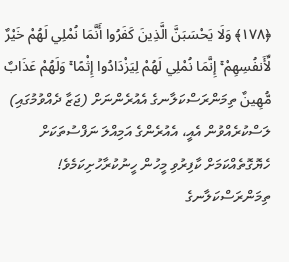﴿١٧٨﴾ وَلَا يَحْسَبَنَّ الَّذِينَ كَفَرُوا أَنَّمَا نُمْلِي لَهُمْ خَيْرٌ لِّأَنفُسِهِمْ ۚ إِنَّمَا نُمْلِي لَهُمْ لِيَزْدَادُوا إِثْمًا ۚ وَلَهُمْ عَذَابٌ مُّهِينٌ ތިމަންރަސްކަލާނގެ އެއުރެންނަށް (ޖަޒާ ދެއްވުމުގައި) ލަސްކުރެއްވުން އެއީ، އެއުރެންގެ އަމިއްލަ ނަފްސުތަކަށް ހެޔޮގޮތެއްކަމަށް ކާފިރުވި މީހުން ހީނުކުރާހުށިކަމެވެ! ތިމަންރަސްކަލާނގެ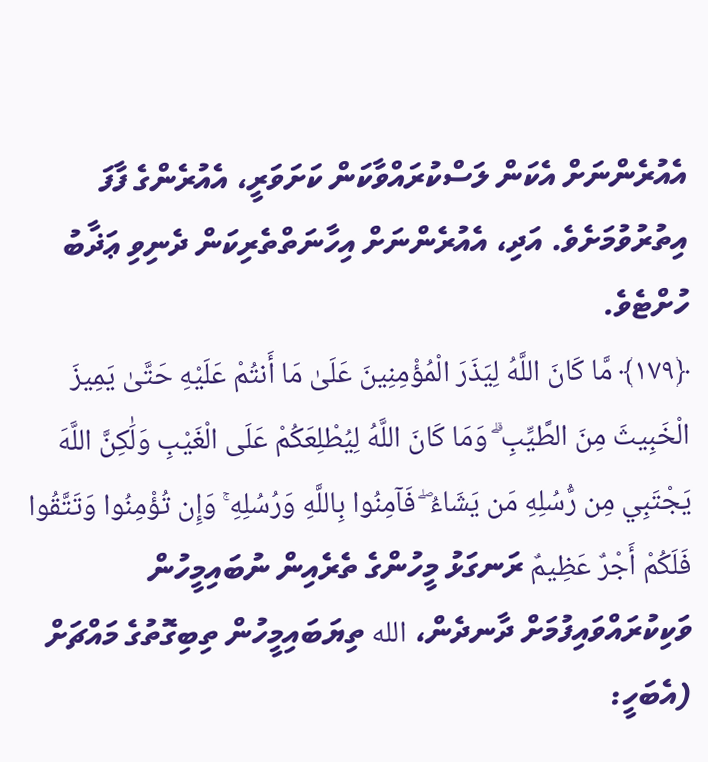އެއުރެންނަށް އެކަން ލަސްކުރައްވާކަން ކަށަވަރީ، އެއުރެންގެ ފާފަ އިތުރުވުމަށެވެ. އަދި، އެއުރެންނަށް އިހާނަތްތެރިކަން ދެނިވި ޢަޛާބު ހުށްޓެވެ.
﴿١٧٩﴾ مَّا كَانَ اللَّهُ لِيَذَرَ الْمُؤْمِنِينَ عَلَىٰ مَا أَنتُمْ عَلَيْهِ حَتَّىٰ يَمِيزَ الْخَبِيثَ مِنَ الطَّيِّبِ ۗ وَمَا كَانَ اللَّهُ لِيُطْلِعَكُمْ عَلَى الْغَيْبِ وَلَٰكِنَّ اللَّهَ يَجْتَبِي مِن رُّسُلِهِ مَن يَشَاءُ ۖ فَآمِنُوا بِاللَّهِ وَرُسُلِهِ ۚ وَإِن تُؤْمِنُوا وَتَتَّقُوا فَلَكُمْ أَجْرٌ عَظِيمٌ ރަނގަޅު މީހުންގެ ތެރެއިން ނުބައިމީހުން ވަކިކުރައްވައިފުމަށް ދާނދެން، الله ތިޔަބައިމީހުން ތިބިގޮތުގެ މައްޗަށް (އެބަހީ: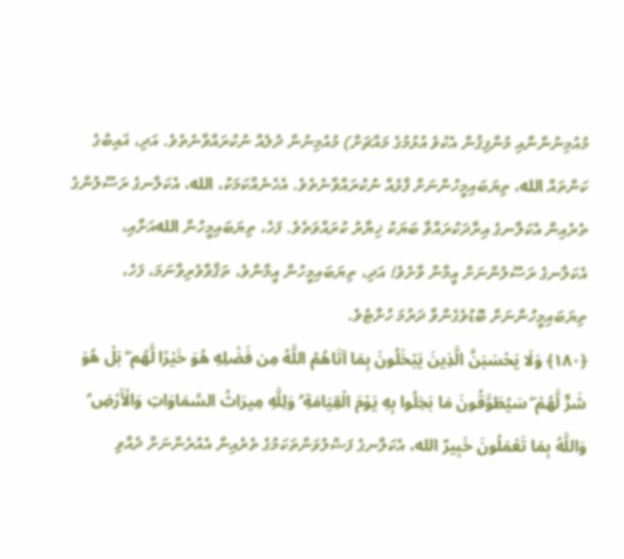މުއުމިނުންނާއި މުނާފިޤުން އެކުވެ އުޅުމުގެ މައްޗަށް) މުއުމިނުން ދުލެއް ނުކުރައްވާނެތެވެ. އަދި، ޣައިބުގެ ކަންތައް الله، ތިޔަބައިމީހުންނަށް ފާޅެއް ނުކުރައްވާނެތެވެ. އެހެނެއްކަމަކު، الله، އެކަލާނގެ ރަސޫލުންގެ ތެރެއިން އެކަލާނގެ އިރާދަކުރައްވާ ބަޔަކު ޚިޔާރު ކުރައްވަތެވެ. ފަހެ، ތިޔަބައިމީހުން اللهއަށާއި، އެކަލާނގެ ރަސޫލުންނަށް އީމާން ވާށެވެ! އަދި، ތިޔަބައިމީހުން އީމާންވެ، ތަޤްވާވެރިވާނަމަ، ފަހެ، ތިޔަބައިމީހުންނަށް ބޮޑުވެގެންވާ ދަރުމަ ހުށްޓެވެ.
﴿١٨٠﴾ وَلَا يَحْسَبَنَّ الَّذِينَ يَبْخَلُونَ بِمَا آتَاهُمُ اللَّهُ مِن فَضْلِهِ هُوَ خَيْرًا لَّهُم ۖ بَلْ هُوَ شَرٌّ لَّهُمْ ۖ سَيُطَوَّقُونَ مَا بَخِلُوا بِهِ يَوْمَ الْقِيَامَةِ ۗ وَلِلَّهِ مِيرَاثُ السَّمَاوَاتِ وَالْأَرْضِ ۗ وَاللَّهُ بِمَا تَعْمَلُونَ خَبِيرٌ الله، އެކަލާނގެ ފަޟްލުވަންތަކަމުގެ ތެރެއިން އެއުރެންނަށް ދެއްވި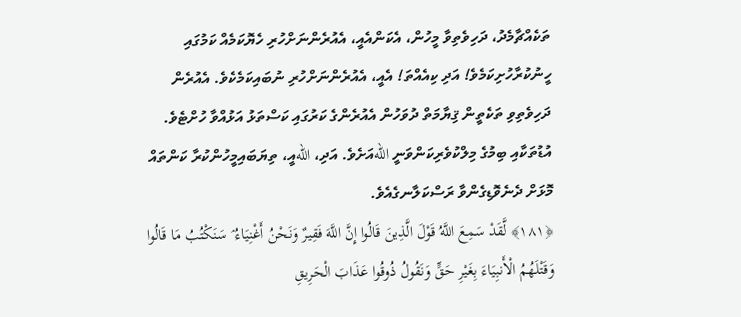ތަކެއްޗާމެދު، ދަހިވެތިވާ މީހުން، އެކަންއެއީ، އެއުރެންނަށްހުރި ހެޔޮކަމެއް ކަމުގައި ހީނުކުރާހުށިކަމެވެ! އަދި ކިއެއްތަ! އެއީ، އެއުރެންނަށްހުރި ނުބައިކަމެކެވެ. އެއުރެން ދަހިވެތިވި ތަކެތީން ޤިޔާމަތް ދުވަހުން އެއުރެންގެ ކަރުގައި ކަސްތަޅު އަޅުއްވާ ހުށްޓެވެ. އުޑުތަކާއި ބިމުގެ މިލްކުވެރިކަންވަނީ اللهއަށެވެ. އަދި، اللهއީ، ތިޔަބައިމީހުންކުރާ ކަންތައް މޮޅަށް ދެނެވޮޑިގެންވާ ރަސްކަލާނގެއެވެ.
﴿١٨١﴾ لَّقَدْ سَمِعَ اللَّهُ قَوْلَ الَّذِينَ قَالُوا إِنَّ اللَّهَ فَقِيرٌ وَنَحْنُ أَغْنِيَاءُ ۘ سَنَكْتُبُ مَا قَالُوا وَقَتْلَهُمُ الْأَنبِيَاءَ بِغَيْرِ حَقٍّ وَنَقُولُ ذُوقُوا عَذَابَ الْحَرِيقِ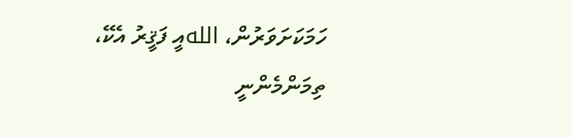ހަމަކަށަވަރުން، اللهއީ ފަޤީރު އެކޭ، ތިމަންމެންނީ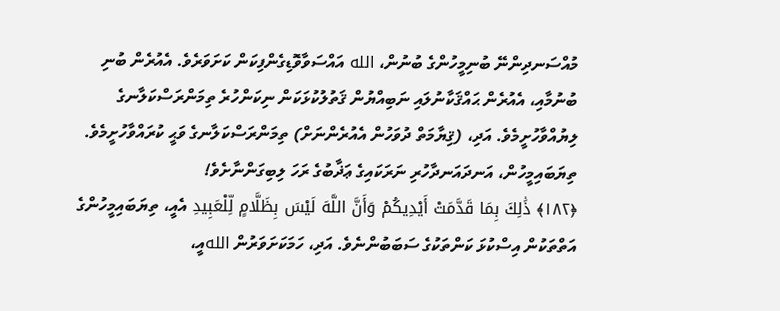މުއްސަނދިންނޭ ބުނިމީހުންގެ ބުނުން، الله އައްސަވާވޮޑިގެންފިކަން ކަށަވަރެވެ. އެއުރެން ބުނި ބުނުމާއި، އެއުރެން ޙައްޤަކާނުލައި ނަބިއްޔުން ޤަތުލުކުޅަކަން ނިކަންހުރެ ތިމަންރަސްކަލާނގެ ލިޔުއްވާހުށީމެވެ. އަދި، (ޤިޔާމަތް ދުވަހުން އެއުރެންނަށް) ތިމަންރަސްކަލާނގެ ވަޙީ ކުރައްވާހުށީމެވެ. ތިޔަބައިމީހުން، އަނދައަނދާހުރި ނަރަކައިގެ ޢަޛާބުގެ ރަހަ ލިބިގަންނާށެވެ!
﴿١٨٢﴾ ذَٰلِكَ بِمَا قَدَّمَتْ أَيْدِيكُمْ وَأَنَّ اللَّهَ لَيْسَ بِظَلَّامٍ لِّلْعَبِيدِ އެއީ، ތިޔަބައިމީހުންގެ އަތްތަކުން އިސްކުޅަ ކަންތަކުގެ ސަބަބުންނެވެ. އަދި، ހަމަކަށަވަރުން اللهއީ،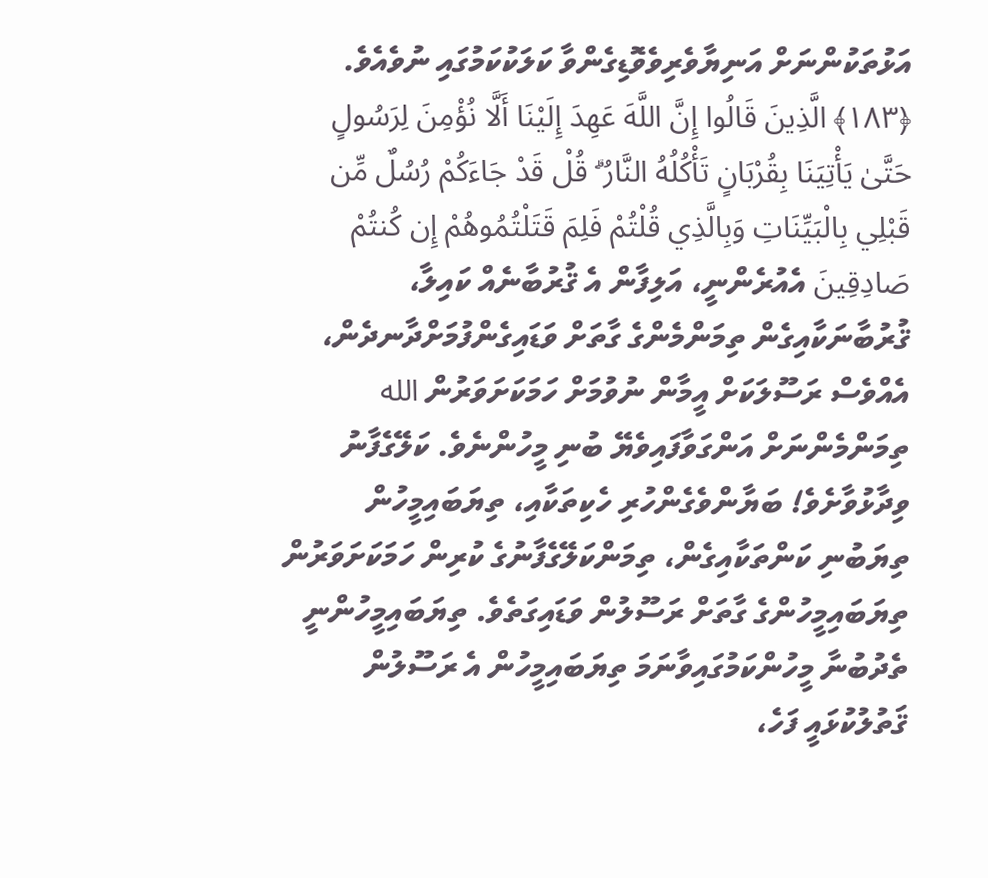އަޅުތަކުންނަށް އަނިޔާވެރިވެވޮޑިގެންވާ ކަލަކުކަމުގައި ނުވެއެވެ.
﴿١٨٣﴾ الَّذِينَ قَالُوا إِنَّ اللَّهَ عَهِدَ إِلَيْنَا أَلَّا نُؤْمِنَ لِرَسُولٍ حَتَّىٰ يَأْتِيَنَا بِقُرْبَانٍ تَأْكُلُهُ النَّارُ ۗ قُلْ قَدْ جَاءَكُمْ رُسُلٌ مِّن قَبْلِي بِالْبَيِّنَاتِ وَبِالَّذِي قُلْتُمْ فَلِمَ قَتَلْتُمُوهُمْ إِن كُنتُمْ صَادِقِينَ އެއުރެންނީ، އަލިފާން އެ ޤުރުބާނެއް ކައިލާ، ޤުރުބާނަކާއިގެން ތިމަންމެންގެ ގާތަށް ވަޑައިގެންފުމަށްދާނދެން، އެއްވެސް ރަސޫލަކަށް އީމާން ނުވުމަށް ހަމަކަށަވަރުން الله ތިމަންމެންނަށް އަންގަވާފައިވެޔޭ ބުނި މީހުންނެވެ. ކަލޭގެފާނު ވިދާޅުވާށެވެ! ބަޔާންވެގެންހުރި ހެކިތަކާއި، ތިޔަބައިމީހުން ތިޔަބުނި ކަންތަކާއިގެން، ތިމަންކަލޭގެފާނުގެ ކުރިން ހަމަކަށަވަރުން ތިޔަބައިމީހުންގެ ގާތަށް ރަސޫލުން ވަޑައިގަތެވެ. ތިޔަބައިމީހުންނީ ތެދުބުނާ މީހުންކަމުގައިވާނަމަ ތިޔަބައިމީހުން އެ ރަސޫލުން ޤަތުލުކުޅައީ ފަހެ،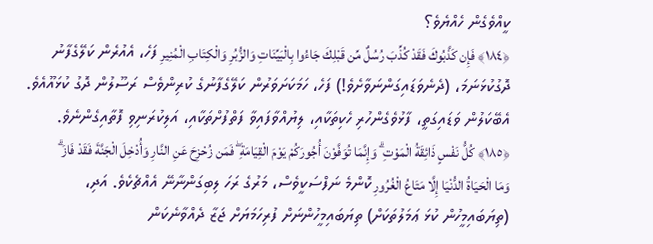ކީއްވެގެން ހެއްޔެވެ؟
﴿١٨٤﴾ فَإِن كَذَّبُوكَ فَقَدْ كُذِّبَ رُسُلٌ مِّن قَبْلِكَ جَاءُوا بِالْبَيِّنَاتِ وَالزُّبُرِ وَالْكِتَابِ الْمُنِيرِ ފަހެ، އެއުރެން ކަލޭގެފާނު ދޮގުކުޅަނަމަ، (ދެނެވަޑައިގަންނަވާށެވެ!) ފަހެ، ހަމަކަށަވަރުން ކަލޭގެފާނުގެ ކުރިންވެސް ރަސޫލުން ދޮގު ކުޅައޫއެވެ. އެބޭކަލުން ވަޑައިގަތީ، ފާޅުވެގެންހުރި ހެކިތަކާއި، ލިޔުއްވާފައިވާ ފަތްފުށްތަކާއި، އަލިކުރަނިވި ފޮތާއިގެންނެވެ.
﴿١٨٥﴾ كُلُّ نَفْسٍ ذَائِقَةُ الْمَوْتِ ۗ وَإِنَّمَا تُوَفَّوْنَ أُجُورَكُمْ يَوْمَ الْقِيَامَةِ ۖ فَمَن زُحْزِحَ عَنِ النَّارِ وَأُدْخِلَ الْجَنَّةَ فَقَدْ فَازَ ۗ وَمَا الْحَيَاةُ الدُّنْيَا إِلَّا مَتَاعُ الْغُرُورِ ކޮންމެ ނަފްސަކީވެސް، މަރުގެ ރަހަ ލިބިގަންނާނޭ އެއްޗެކެވެ. އަދި، (ތިޔަބައިމީހުން ކުޅަ ޢަމަލުތަކަށް) ތިޔަބައިމީހުންނަށް ފުރިހަމަޔަށް ޖަޒާ ދެއްވާނެކަން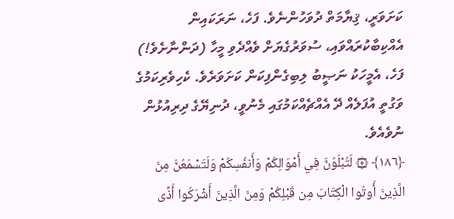ކަށަވަރީ، ޤިޔާމަތް ދުވަހުންނެވެ. ފަހެ، ނަރަކައިން އެއްކިބާކުރައްވައި، ސުވަރުގެޔަށް ވެއްދެވި މީހާ (ދަންނާށެވެ!) ފަހެ، އެމީހަކު ނަޞީބު ލިބިގެންފިކަން ކަށަވަރެވެ. ކެހިވެރިކަމުގެ ވަގުތީ އުފަލެއް ދޭ އެއްޗެއްކަމުގައި މެނުވީ، ދުނިޔޭގެ ދިރިއުޅުން ނުވެއެވެ.
﴿١٨٦﴾ ۞ لَتُبْلَوُنَّ فِي أَمْوَالِكُمْ وَأَنفُسِكُمْ وَلَتَسْمَعُنَّ مِنَ الَّذِينَ أُوتُوا الْكِتَابَ مِن قَبْلِكُمْ وَمِنَ الَّذِينَ أَشْرَكُوا أَذًى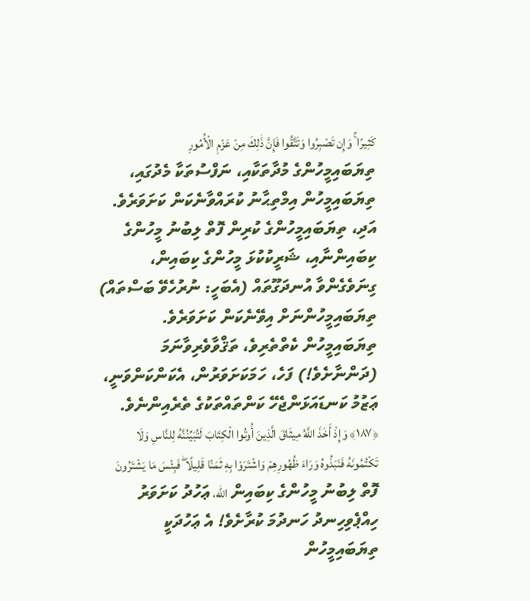كَثِيرًا ۚ وَإِن تَصْبِرُوا وَتَتَّقُوا فَإِنَّ ذَٰلِكَ مِنْ عَزْمِ الْأُمُورِ ތިޔަބައިމީހުންގެ މުދާތަކާއި، ނަފްސުތަކާ މެދުގައި، ތިޔަބައިމީހުން އިމްތިޙާނު ކުރައްވާނެކަން ކަށަވަރެވެ. އަދި، ތިޔަބައިމީހުންގެ ކުރިން ފޮތް ލިބުނު މީހުންގެ ކިބައިންނާއި، ޝަރީކުކުޅަ މީހުންގެ ކިބައިން، ގިނަވެގެންވާ އުނދަގޫތައް (އެބަހީ: ނުރުހެވޭ ބަސްތައް) ތިޔަބައިމީހުންނަށް އިވޭނެކަން ކަށަވަރެވެ. ތިޔަބައިމީހުން ކެތްތެރިވެ، ތަޤްވާވެރިވާނަމަ (ދަންނާށެވެ!) ފަހެ، ހަމަކަށަވަރުން، އެކަންކަންވަނީ، ޢަޒުމު ކަނޑައަޅަންޖެހޭ ކަންތައްތަކުގެ ތެރެއިންނެވެ.
﴿١٨٧﴾ وَإِذْ أَخَذَ اللَّهُ مِيثَاقَ الَّذِينَ أُوتُوا الْكِتَابَ لَتُبَيِّنُنَّهُ لِلنَّاسِ وَلَا تَكْتُمُونَهُ فَنَبَذُوهُ وَرَاءَ ظُهُورِهِمْ وَاشْتَرَوْا بِهِ ثَمَنًا قَلِيلًا ۖ فَبِئْسَ مَا يَشْتَرُونَ ފޮތް ލިބުނު މީހުންގެ ކިބައިން الله، ޢަހުދު ކަށަވަރު ހިއްޕެވިހިނދު ހަނދުމަ ކުރާށެވެ! އެ ޢަހުދަކީ ތިޔަބައިމީހުން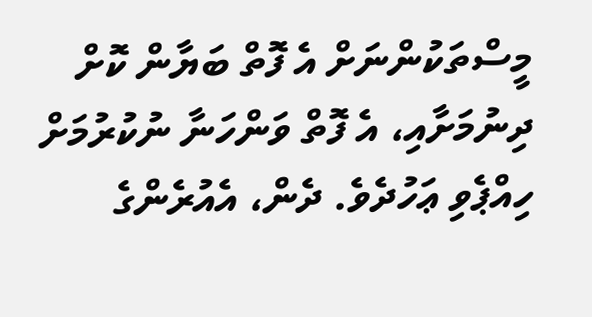މީސްތަކުންނަށް އެ ފޮތް ބަޔާން ކޮށް ދިނުމަށާއި، އެ ފޮތް ވަންހަނާ ނުކުރުމަށް ހިއްޕެވި ޢަހުދެވެ. ދެން، އެއުރެންގެ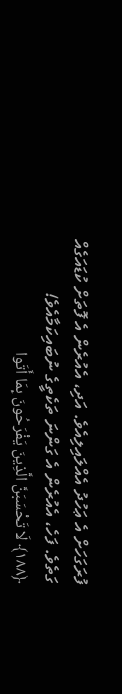ފުރަގަހަށް އެ ޢަހުދު އެއްލައިލިއެވެ. އަދި، އެއުރެން އެ ފޮތަށް ކުޑައަގެއް ގަތެވެ. ފަހެ، އެއުރެން އެ ގަންނަ ތަކެތީގެ ނުބައިކަމާއެވެ!
﴿١٨٨﴾ لَا تَحْسَبَنَّ الَّذِينَ يَفْرَحُونَ بِمَا أَتَوا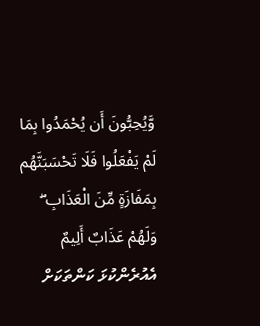وَّيُحِبُّونَ أَن يُحْمَدُوا بِمَا لَمْ يَفْعَلُوا فَلَا تَحْسَبَنَّهُم بِمَفَازَةٍ مِّنَ الْعَذَابِ ۖ وَلَهُمْ عَذَابٌ أَلِيمٌ އެއުރެންކުޅަ ކަންތަކަށް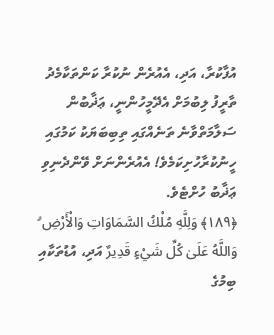އުފާކުރާ، އަދި، އެއުރެން ނުކުރާ ކަންތަކާމެދު ތާރީފު ލިބުމަށް އެދޭމީހުންނީ، ޢަޛާބުން ސަލާމަތްވާނެ ތަނެއްގައި ތިބިބަޔަކު ކަމުގައި ހީނުކުރާހުށިކަމެވެ! އެއުރެންނަށް ވޭންދެނިވި ޢަޛާބު ހުށްޓެވެ.
﴿١٨٩﴾ وَلِلَّهِ مُلْكُ السَّمَاوَاتِ وَالْأَرْضِ ۗ وَاللَّهُ عَلَىٰ كُلِّ شَيْءٍ قَدِيرٌ އަދި، އުޑުތަކާއި ބިމުގެ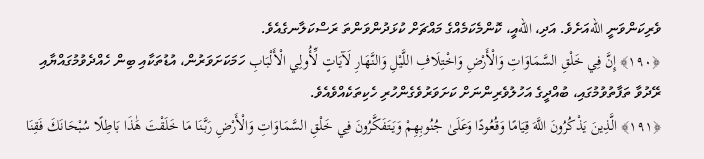ވެރިކަންވަނީ اللهއަށެވެ. އަދި، اللهއީ، ކޮންމެކަމެއްގެ މައްޗަށް ކުޅަދުންވަންތަ ރަސްކަލާނގެއެވެ.
﴿١٩٠﴾ إِنَّ فِي خَلْقِ السَّمَاوَاتِ وَالْأَرْضِ وَاخْتِلَافِ اللَّيْلِ وَالنَّهَارِ لَآيَاتٍ لِّأُولِي الْأَلْبَابِ ހަމަކަށަވަރުން، އުޑުތަކާއި ބިން ހެއްދެވުމުގައްޔާއި ރޭދުވާ ތަފާތުވުމުގައި، ބުއްދީގެ އަހުލުވެރިންނަށް ކަށަވަރުވެގެންހުރި ހެކިތަކެއްވެއެވެ.
﴿١٩١﴾ الَّذِينَ يَذْكُرُونَ اللَّهَ قِيَامًا وَقُعُودًا وَعَلَىٰ جُنُوبِهِمْ وَيَتَفَكَّرُونَ فِي خَلْقِ السَّمَاوَاتِ وَالْأَرْضِ رَبَّنَا مَا خَلَقْتَ هَٰذَا بَاطِلًا سُبْحَانَكَ فَقِنَا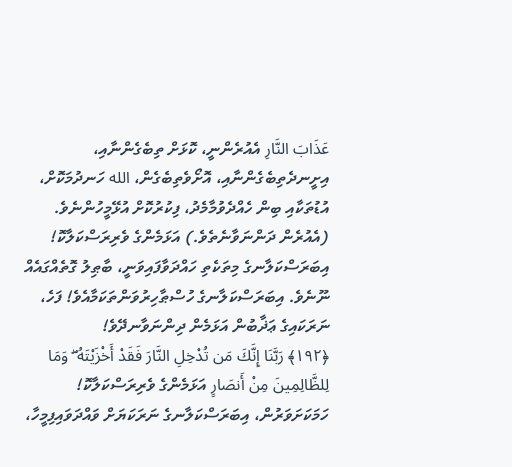عَذَابَ النَّارِ އެއުރެންނީ، ކޮޅަށް ތިބެގެންނާއި، އިށީނދެތިބެގެންނާއި، އޮށޯވެތިބެގެން، الله ހަނދުމަކޮށް، އުޑުތަކާއި ބިން ހެއްދެވުމާމެދު، ފިކުރުކޮށް އުޅޭމީހުންނެވެ. (އެއުރެން ދަންނަވާނެތެވެ.) އަޅަމެންގެ ވެރިރަސްކަލާކޮ! އިބަރަސްކަލާނގެ މިތަކެތި ހައްދަވާފައިވަނީ، ބާޠިލު ގޮތެއްގައެއް ނޫނެވެ. އިބަރަސްކަލާނގެ ހުސްޠާހިރުވަންތަކަމާއެވެ! ފަހެ، ނަރަކައިގެ ޢަޛާބުން އަޅަމެން ދިންނަވާނދޭވެ!
﴿١٩٢﴾ رَبَّنَا إِنَّكَ مَن تُدْخِلِ النَّارَ فَقَدْ أَخْزَيْتَهُ ۖ وَمَا لِلظَّالِمِينَ مِنْ أَنصَارٍ އަޅަމެންގެ ވެރިރަސްކަލާކޮ! ހަމަކަށަވަރުން، އިބަރަސްކަލާނގެ ނަރަކަޔަށް ވައްދަވައިފިމީހާ،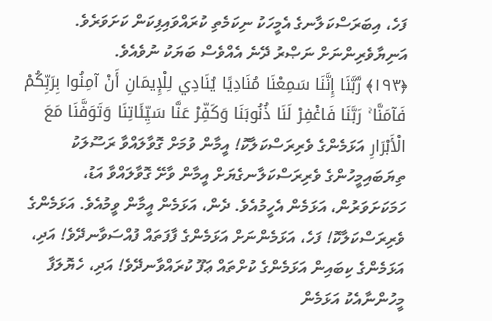ފަހެ، އިބަރަސްކަލާނގެ އެމީހަކު ނިކަމެތި ކުރައްވައިފިކަން ކަށަވަރެވެ. އަނިޔާވެރިންނަށް ނަޞްރު ދޭނެ އެއްވެސް ބަޔަކު ނުވެއެވެ.
﴿١٩٣﴾ رَّبَّنَا إِنَّنَا سَمِعْنَا مُنَادِيًا يُنَادِي لِلْإِيمَانِ أَنْ آمِنُوا بِرَبِّكُمْ فَآمَنَّا ۚ رَبَّنَا فَاغْفِرْ لَنَا ذُنُوبَنَا وَكَفِّرْ عَنَّا سَيِّئَاتِنَا وَتَوَفَّنَا مَعَ الْأَبْرَارِ އަޅަމެންގެ ވެރިރަސްކަލާކޮ! އީމާން ވުމަށް ގޮވާލައްވާ ރަސޫލަކު ތިޔަބައިމީހުންގެ ވެރިރަސްކަލާނގެޔަށް އީމާން ވާށޭ ގޮވާލައްވާ އަޑު، ހަމަކަށަވަރުން، އަޅަމެން އެހީމުއެވެ. ދެން، އަޅަމެން އީމާން ވީމުއެވެ. އަޅަމެންގެ ވެރިރަސްކަލާކޮ! ފަހެ، އަޅަމެންނަށް އަޅަމެންގެ ފާފަތައް ފުއްސަވާނދޭވެ! އަދި، އަޅަމެންގެ ކިބައިން އަޅަމެންގެ ކުށްތައް ޢަފޫ ކުރައްވާނދޭވެ! އަދި، ހެޔޮލަފާ މީހުންނާއެކު އަޅަމެން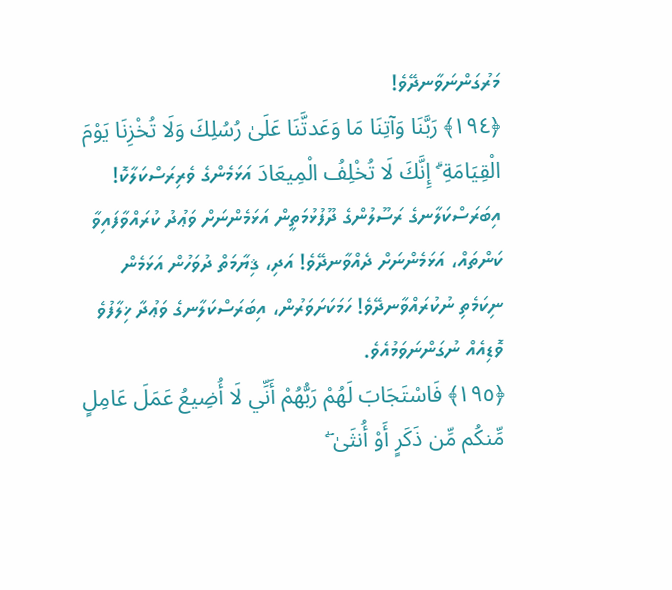މަރުގަންނަވާނދޭވެ!
﴿١٩٤﴾ رَبَّنَا وَآتِنَا مَا وَعَدتَّنَا عَلَىٰ رُسُلِكَ وَلَا تُخْزِنَا يَوْمَ الْقِيَامَةِ ۗ إِنَّكَ لَا تُخْلِفُ الْمِيعَادَ އަޅަމެންގެ ވެރިރަސްކަލާކޮ! އިބަރަސްކަލާނގެ ރަސޫލުންގެ ދޫފުޅުމަތީން އަޅަމެންނަށް ވަޢުދު ކުރައްވާފައިވާ ކަންތައް، އަޅަމެންނަށް ދެއްވާނދޭވެ! އަދި، ޤިޔާމަތް ދުވަހުން އަޅަމެން ނިކަމެތި ނުކުރައްވާނދޭވެ! ހަމަކަށަވަރުން، އިބަރަސްކަލާނގެ ވަޢުދާ ޚިލާފުވެ ވޮޑިއެއް ނުގަންނަވަމުއެވެ.
﴿١٩٥﴾ فَاسْتَجَابَ لَهُمْ رَبُّهُمْ أَنِّي لَا أُضِيعُ عَمَلَ عَامِلٍ مِّنكُم مِّن ذَكَرٍ أَوْ أُنثَىٰ ۖ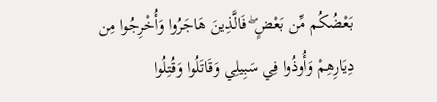بَعْضُكُم مِّن بَعْضٍ ۖ فَالَّذِينَ هَاجَرُوا وَأُخْرِجُوا مِن دِيَارِهِمْ وَأُوذُوا فِي سَبِيلِي وَقَاتَلُوا وَقُتِلُوا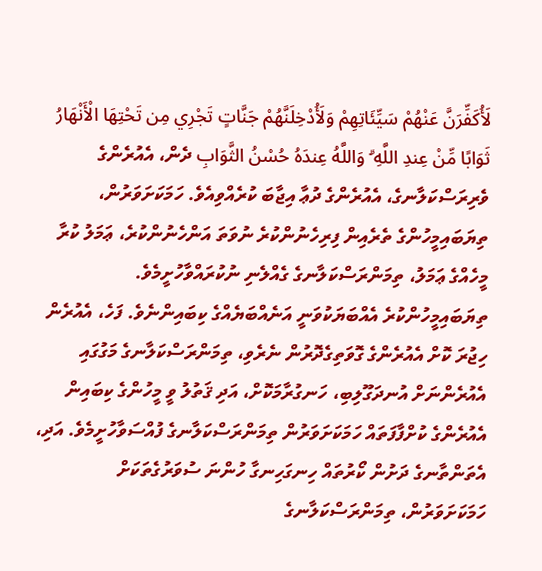لَأُكَفِّرَنَّ عَنْهُمْ سَيِّئَاتِهِمْ وَلَأُدْخِلَنَّهُمْ جَنَّاتٍ تَجْرِي مِن تَحْتِهَا الْأَنْهَارُ ثَوَابًا مِّنْ عِندِ اللَّهِ ۗ وَاللَّهُ عِندَهُ حُسْنُ الثَّوَابِ ދެން، އެއުރެންގެ ވެރިރަސްކަލާނގެ، އެއުރެންގެ ދުޢާ އިޖާބަ ކުރެއްވިއެވެ. ހަމަކަށަވަރުން، ތިޔަބައިމީހުންގެ ތެރެއިން ފިރިހެނުންކުރެ ނުވަތަ އަންހެނުންކުރެ، ޢަމަލު ކުރާ މީހެއްގެ ޢަމަލު، ތިމަންރަސްކަލާނގެ ގެއްލެނި ނުކުރައްވާހުށީމެވެ. ތިޔަބައިމީހުންކުރެ އެއްބަޔަކުވަނީ އަނެއްބަޔެއްގެ ކިބައިންނެވެ. ފަހެ، އެއުރެން ހިޖުރަ ކޮށް އެއުރެންގެ ގޮވަތިގެދޮރުން ނެރެވި، ތިމަންރަސްކަލާނގެ މަގުގައި އެއުރެންނަށް އުނދަގޫލިބި، ހަނގުރާމަކޮށް، އަދި ޤަތުލު ވީ މީހުންގެ ކިބައިން އެއުރެންގެ ކުށްފާފަތައް ހަމަކަށަވަރުން ތިމަންރަސްކަލާނގެ ފުއްސަވާހުށީމެވެ. އަދި، އެތަންތާނގެ ދަށުން ކޯރުތައް ހިނގަހިނގާ ހުންނަ ސުވަރުގެތަކަށް ހަމަކަށަވަރުން، ތިމަންރަސްކަލާނގެ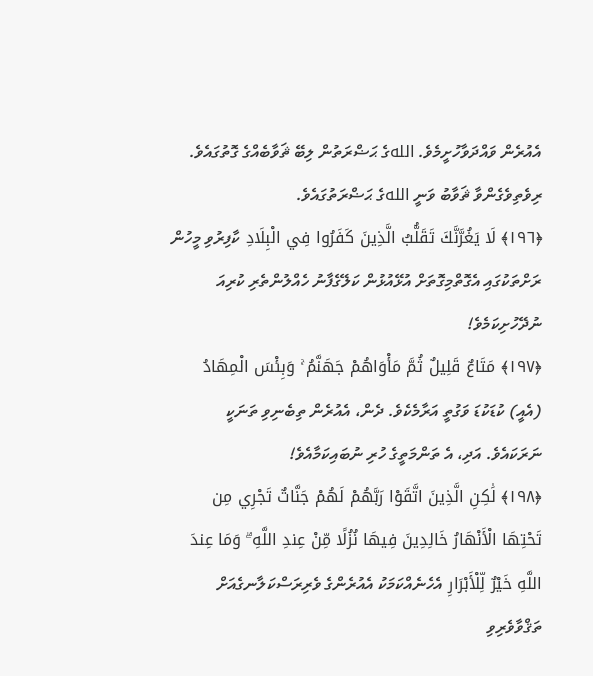އެއުރެން ވައްދަވާހުށީމެވެ. اللهގެ ޙަޟްރަތުން ލިބޭ ޘަވާބެއްގެ ގޮތުގައެވެ. ރިވެތިވެގެންވާ ޘަވާބު ވަނީ اللهގެ ޙަޟްރަތުގައެވެ.
﴿١٩٦﴾ لَا يَغُرَّنَّكَ تَقَلُّبُ الَّذِينَ كَفَرُوا فِي الْبِلَادِ ކާފިރުވި މީހުން ރަށްތަކުގައި އެގޮތްމިގޮތަށް އުޅޭއުޅުން ކަލޭގެފާނު ހެއްލުންތެރި ކުރިއަ ނުދޭހުށިކަމެވެ!
﴿١٩٧﴾ مَتَاعٌ قَلِيلٌ ثُمَّ مَأْوَاهُمْ جَهَنَّمُ ۚ وَبِئْسَ الْمِهَادُ (އެއީ) ކުޑަކުޑަ ވަގުތީ އަރާމެކެވެ. ދެން، އެއުރެން ތިބެނިވި ތަނަކީ ނަރަކައެވެ. އަދި، އެ ތަންމަތީގެ ހުރި ނުބައިކަމާއެވެ!
﴿١٩٨﴾ لَٰكِنِ الَّذِينَ اتَّقَوْا رَبَّهُمْ لَهُمْ جَنَّاتٌ تَجْرِي مِن تَحْتِهَا الْأَنْهَارُ خَالِدِينَ فِيهَا نُزُلًا مِّنْ عِندِ اللَّهِ ۗ وَمَا عِندَ اللَّهِ خَيْرٌ لِّلْأَبْرَارِ އެހެނެއްކަމަކު އެއުރެންގެ ވެރިރަސްކަލާނގެއަށް ތަޤްވާވެރިވި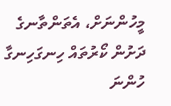މީހުންނަށް، އެތަންތާނގެ ދަށުން ކޯރުތައް ހިނގަހިނގާ ހުންނަ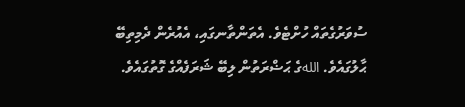ސުވަރުގެތައް ހުށްޓެވެ. އެތަންތާނގައި، އެއުރެން ދެމިތިބޭ ޙާލުގައެވެ. اللهގެ ޙަޟްރަތުން ލިބޭ ޝަރަފެއްގެ ގޮތުގައެވެ.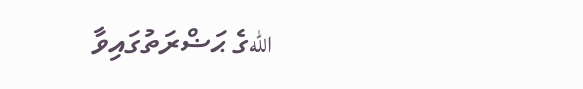اللهގެ ޙަޟްރަތުގައިވާ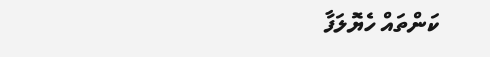ކަންތައް ހެޔޮލަފާ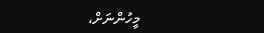މީހުންނަށް،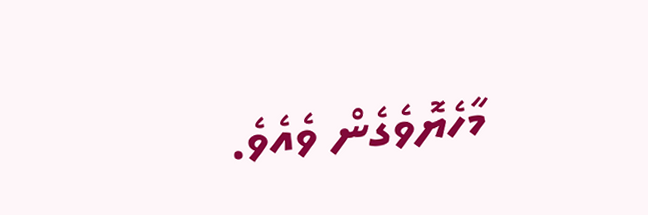މާހެޔޮވެގެން ވެއެވެ.